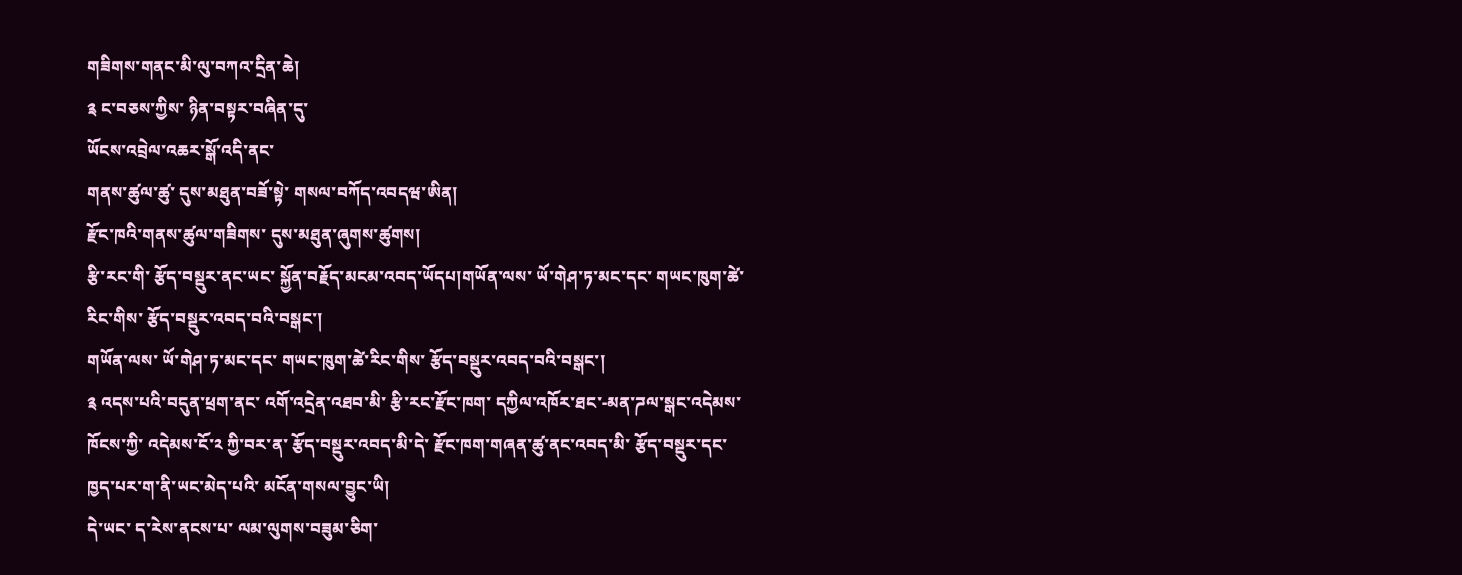གཟིགས་གནང་མི་ལུ་བཀའ་དྲིན་ཆེ།
༉ ང་བཅས་ཀྱིས་ ཉིན་བསྟར་བཞིན་དུ་
ཡོངས་འབྲེལ་འཆར་སྒོ་འདི་ནང་
གནས་ཚུལ་ཚུ་ དུས་མཐུན་བཟོ་སྟེ་ གསལ་བཀོད་འབདཝ་ཨིན།
རྫོང་ཁའི་གནས་ཚུལ་གཟིགས་ དུས་མཐུན་ཞུགས་ཚུགས།
རྩི་རང་གི་ རྩོད་བསྡུར་ནང་ཡང་ སྐྱོན་བརྗོད་མངམ་འབད་ཡོདཔ།གཡོན་ལས་ ཡོ་གེཤ་ཏ་མང་དང་ གཡང་ཁུག་ཚེ་རིང་གིས་ རྩོད་བསྡུར་འབད་བའི་བསྒང་།
གཡོན་ལས་ ཡོ་གེཤ་ཏ་མང་དང་ གཡང་ཁུག་ཚེ་རིང་གིས་ རྩོད་བསྡུར་འབད་བའི་བསྒང་།
༉ འདས་པའི་བདུན་ཕྲག་ནང་ འགོ་འདྲེན་འཐབ་མི་ རྩི་རང་རྫོང་ཁག་ དཀྱིལ་འཁོར་ཐང་-མན་ཌལ་སྒང་འདེམས་ཁོངས་ཀྱི་ འདེམས་ངོ་༢ ཀྱི་བར་ན་ རྩོད་བསྡུར་འབད་མི་དེ་ རྫོང་ཁག་གཞན་ཚུ་ནང་འབད་མི་ རྩོད་བསྡུར་དང་ ཁྱད་པར་ག་ནི་ཡང་མེད་པའི་ མངོན་གསལ་བྱུང་ཡི།
དེ་ཡང་ ད་རེས་ནངས་པ་ ལམ་ལུགས་བཟུམ་ཅིག་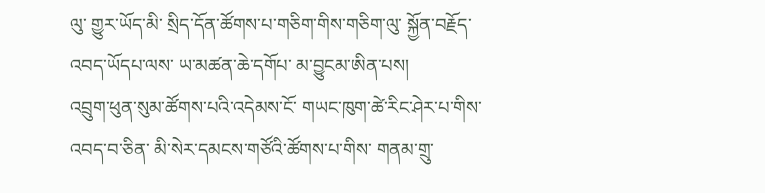ལུ་ གྱུར་ཡོད་མི་ སྲིད་དོན་ཚོགས་པ་གཅིག་གིས་གཅིག་ལུ་ སྐྱོན་བརྗོད་འབད་ཡོདཔ་ལས་ ཡ་མཚན་ཆེ་དགོཔ་ མ་བྱུངམ་ཨིན་པས།
འབྲུག་ཕུན་སུམ་ཚོགས་པའི་འདེམས་ངོ་ གཡང་ཁུག་ཚེ་རིང་ཤེར་པ་གིས་འབད་བ་ཅིན་ མི་སེར་དམངས་གཙོའི་ཚོགས་པ་གིས་ གནམ་གྲུ་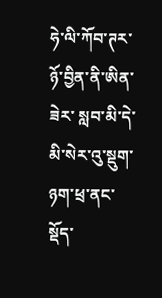ཧེ་ལི་ཀོབ་ཊར་ཉོ་བྱིན་ནི་ཨིན་ཟེར་ སླབ་མི་དེ་ མི་སེར་འུ་སྡུག་ཉག་ཕྲ་ནང་ སྡོད་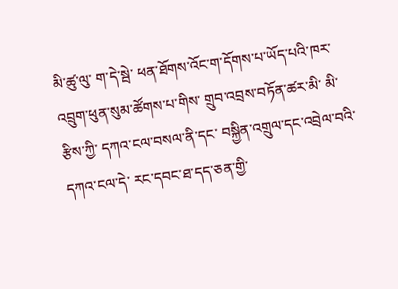མི་ཚུ་ལུ་ ག་དེ་སྦེ་ ཕན་ཐོགས་འོང་ག་དོགས་པ་ཡོད་པའི་ཁར་ འབྲུག་ཕུན་སུམ་ཚོགས་པ་གིས་ གྲུབ་འབྲས་བཏོན་ཚར་མི་ མི་རྩིས་ཀྱི་ དཀའ་ངལ་བསལ་ནི་དང་ བསྐྱིན་འགྲུལ་དང་འབྲེལ་བའི་ དཀའ་ངལ་དེ་ རང་དབང་ཐ་དད་ཅན་གྱི་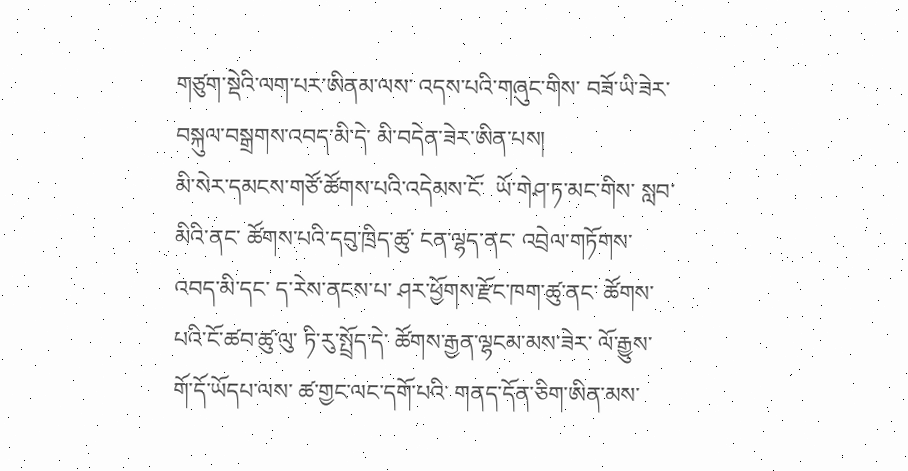གཙུག་སྡེའི་ལག་པར་ཨིནམ་ལས་ འདས་པའི་གཞུང་གིས་ བཟོ་ཡི་ཟེར་ བསྐུལ་བསྒྲགས་འབད་མི་དེ་ མི་བདེན་ཟེར་ཨིན་པས།
མི་སེར་དམངས་གཙོ་ཚོགས་པའི་འདེམས་ངོ་  ཡོ་གེཤ་ཏ་མང་གིས་ སླབ་མིའི་ནང་ ཚོགས་པའི་དབུ་ཁྲིད་ཚུ་ ངན་ལྷད་ནང་ འབྲེལ་གཏོགས་འབད་མི་དང་ ད་རེས་ནངས་པ་ ཤར་ཕྱོགས་རྫོང་ཁག་ཚུ་ནང་ ཚོགས་པའི་ངོ་ཚབ་ཚུ་ལུ་ ཏི་རུ་སྤྲོད་དེ་ ཚོགས་རྒྱན་ལྷངམ་མས་ཟེར་ ལོ་རྒྱུས་གོ་དོ་ཡོདཔ་ལས་ ཚ་གྱང་ལང་དགོ་པའི་ གནད་དོན་ཅིག་ཨིན་མས་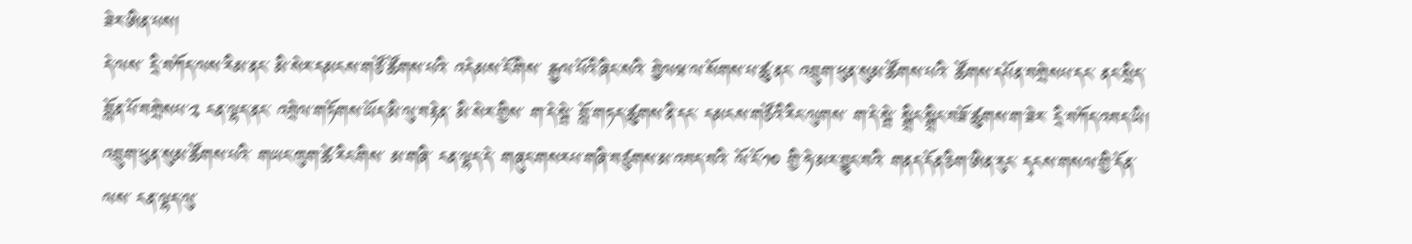ཟེར་ཨིན་པས།
དེ་ལས་ དྲི་བཀོད་ལས་རིམ་ནང་ མི་སེར་དམངས་གཙོ་ཚོགས་པའི་ འདེམས་ངོ་གིས་ རྒྱལ་པོའི་ཞིང་སའི་ བྱེལཝ་ལ་སོགས་པ་ཚུ་ནང་ འབྲུག་ཕུན་སུམ་ཚོགས་པའི་ ཚོགས་དཔོན་བགྲེསཔ་དང་ ནང་སྲིད་བློན་པོ་བགྲེསཔ་༢ ངན་ལྷད་ནང་ འབྲེལ་གཏོགས་ཡོད་མི་ལུ་བརྟེན་ མི་སེར་གྱིས་ ག་དེ་སྦེ་ བློ་གཏད་ཚུགས་ནི་དང་ དམངས་གཙོའི་རིང་ལུགས་ ག་དེ་སྦེ་ སྒྲིང་སྒྲིང་བཟོ་ཚུགས་ག་ཟེར་ དྲི་བཀོད་འབད་ཡི།
འབྲུག་ཕུན་སུམ་ཚོགས་པའི་ གཡང་ཁུག་ཚེ་རིང་གིས་ མ་གཞི་ ངན་ལྷད་དེ་ གཞུང་གསརཔ་གཞི་བཙུགས་མ་འབད་བའི་ ལོ་ངོ་༡༠ གྱི་ཧེ་མར་བྱུང་བའི་ གནད་དོན་ཅིག་ཨིན་རུང་ དྭངས་གསལ་གྱི་དོན་ལས་ ངན་ལྷད་ལུ་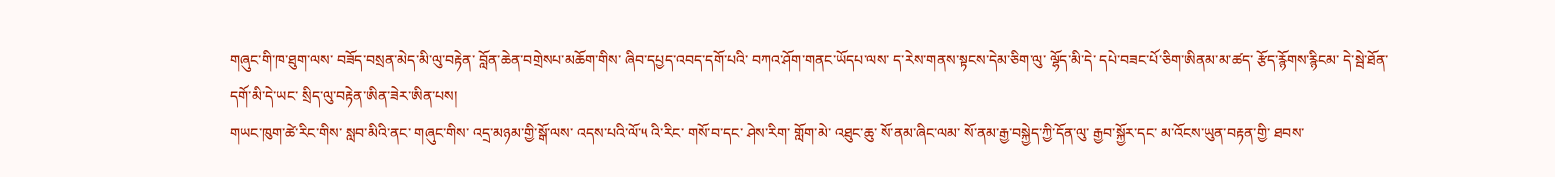གཞུང་གི་ཁ་ཐུག་ལས་ བཟོད་བསྲན་མེད་མི་ལུ་བརྟེན་ བློན་ཆེན་བགྲེསཔ་མཆོག་གིས་ ཞིབ་དཔྱད་འབད་དགོ་པའི་ བཀའ་ཤོག་གནང་ཡོདཔ་ལས་ ད་རེས་གནས་སྟངས་དེམ་ཅིག་ལུ་ ལྷོད་མི་དེ་ དཔེ་བཟང་པོ་ཅིག་ཨིནམ་མ་ཚད་ རྩོད་རྙོགས་རྙིངམ་ དེ་སྦེ་ཐོན་དགོ་མི་དེ་ཡང་ སྲིད་ལུ་བརྟེན་ཨིན་ཟེར་ཨིན་པས།
གཡང་ཁུག་ཚེ་རིང་གིས་ སླབ་མིའི་ནང་ གཞུང་གིས་ འདྲ་མཉམ་གྱི་སྒོ་ལས་ འདས་པའི་ལོ་༥ འི་རིང་ གསོ་བ་དང་ ཤེས་རིག་ གློག་མེ་ འཐུང་ཆུ་ སོ་ནམ་ཞིང་ལམ་ སོ་ནམ་རྒྱ་བསྐྱེད་ཀྱི་དོན་ལུ་ རྒྱབ་སྐྱོར་དང་ མ་འོངས་ཡུན་བརྟན་གྱི་ ཐབས་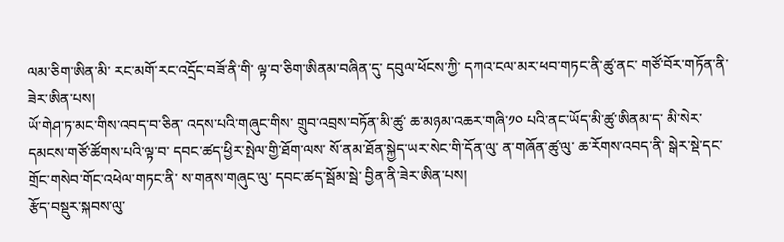ལམ་ཅིག་ཨིན་མི་ རང་མགོ་རང་འདྲོང་བཟོ་ནི་གི་ ལྟ་བ་ཅིག་ཨིནམ་བཞིན་དུ་ དབུལ་ཕོངས་ཀྱི་ དཀའ་ངལ་མར་ཕབ་གཏང་ནི་ཚུ་ནང་ གཙོ་བོར་གཏོན་ནི་ཟེར་ཨིན་པས།
ཡོ་གེཤ་ཏ་མང་གིས་འབད་བ་ཅིན་ འདས་པའི་གཞུང་གིས་ གྲུབ་འབྲས་བཏོན་མི་ཚུ་ ཆ་མཉམ་འཆར་གཞི་༡༠ པའི་ནང་ཡོད་མི་ཚུ་ཨིནམ་ད་ མི་སེར་དམངས་གཙོ་ཚོགས་པའི་ལྟ་བ་ དབང་ཚད་ཕྱིར་སྤེལ་གྱི་ཐོག་ལས་ སོ་ནམ་ཐོན་སྐྱེད་ཡར་སེང་གི་དོན་ལུ་ ན་གཞོན་ཚུ་ལུ་ ཆ་རོགས་འབད་ནི་ སྒེར་སྡེ་དང་ གྲོང་གསེབ་གོང་འཕེལ་གཏང་ནི་ ས་གནས་གཞུང་ལུ་ དབང་ཚད་སྦོམ་སྦེ་ བྱིན་ནི་ཟེར་ཨིན་པས།
རྩོད་བསྡུར་སྐབས་ལུ་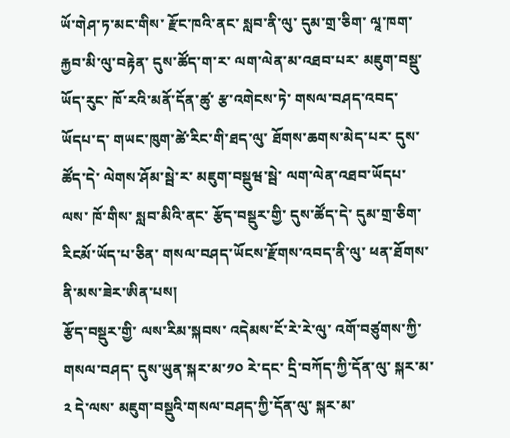ཡོ་གེཤ་ཏ་མང་གིས་ རྫོང་ཁའི་ནང་ སླབ་ནི་ལུ་ དུམ་གྲ་ཅིག་ ལཱ་ཁག་རྐྱབ་མི་ལུ་བརྟེན་ དུས་ཚོད་ག་ར་ ལག་ལེན་མ་འཐབ་པར་ མཇུག་བསྡུ་ཡོད་རུང་ ཁོ་རའི་མནོ་དོན་ཚུ་ རྩ་འགེངས་ཏེ་ གསལ་བཤད་འབད་ཡོདཔ་ད་ གཡང་ཁུག་ཚེ་རིང་གི་ཐད་ལུ་ ཐོགས་ཆགས་མེད་པར་ དུས་ཚོད་དེ་ ལེགས་ཤོམ་སྦེ་ར་ མཇུག་བསྡུཝ་སྦེ་ ལག་ལེན་འཐབ་ཡོདཔ་ལས་ ཁོ་གིས་ སླབ་མིའི་ནང་ རྩོད་བསྡུར་གྱི་ དུས་ཚོད་དེ་ དུམ་གྲ་ཅིག་ རིངམོ་ཡོད་པ་ཅིན་ གསལ་བཤད་ཡོངས་རྫོགས་འབད་ནི་ལུ་ ཕན་ཐོགས་ནི་མས་ཟེར་ཨིན་པས།
རྩོད་བསྡུར་གྱི་ ལས་རིམ་སྐབས་ འདེམས་ངོ་རེ་རེ་ལུ་ འགོ་བཙུགས་ཀྱི་གསལ་བཤད་ དུས་ཡུན་སྐར་མ་༡༠ རེ་དང་ དྲི་བཀོད་ཀྱི་དོན་ལུ་ སྐར་མ་༢ དེ་ལས་ མཇུག་བསྡུའི་གསལ་བཤད་ཀྱི་དོན་ལུ་ སྐར་མ་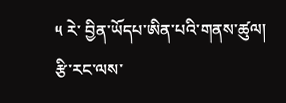༥ རེ་ བྱིན་ཡོདཔ་ཨིན་པའི་གནས་ཚུལ།
རྩི་རང་ལས་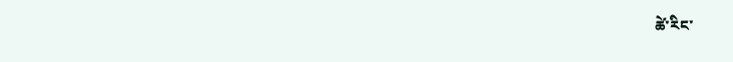ཚེ་རིང་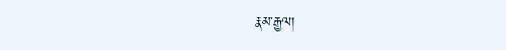རྣམ་རྒྱལ།